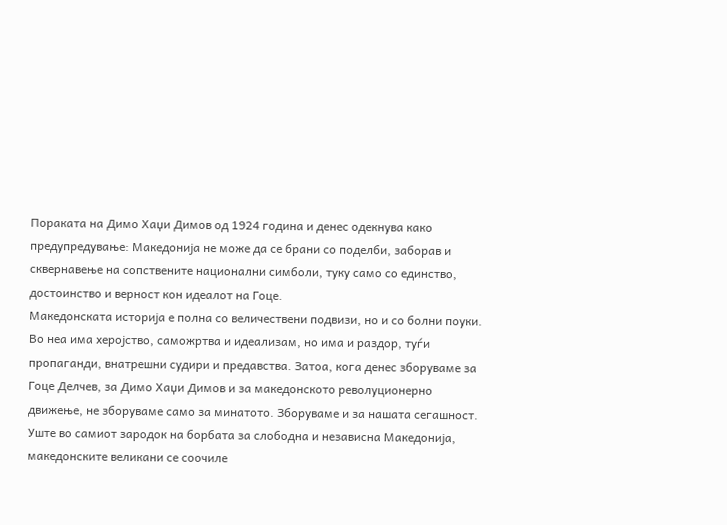Пораката на Димо Хаџи Димов од 1924 година и денес одекнува како предупредување: Македонија не може да се брани со поделби, заборав и сквернавење на сопствените национални симболи, туку само со единство, достоинство и верност кон идеалот на Гоце.
Македонската историја е полна со величествени подвизи, но и со болни поуки. Во неа има херојство, саможртва и идеализам, но има и раздор, туѓи пропаганди, внатрешни судири и предавства. Затоа, кога денес зборуваме за Гоце Делчев, за Димо Хаџи Димов и за македонското револуционерно движење, не зборуваме само за минатото. Зборуваме и за нашата сегашност.
Уште во самиот зародок на борбата за слободна и независна Македонија, македонските великани се соочиле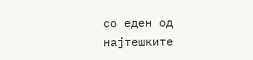со еден од најтешките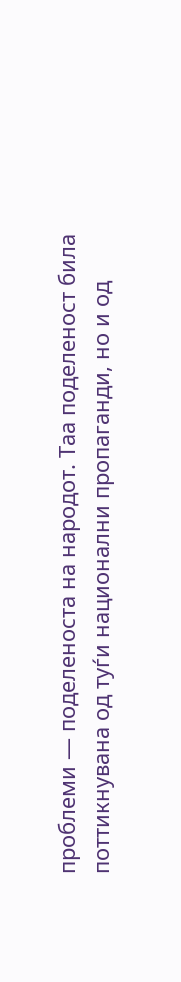проблеми — поделеноста на народот. Таа поделеност била поттикнувана од туѓи национални пропаганди, но и од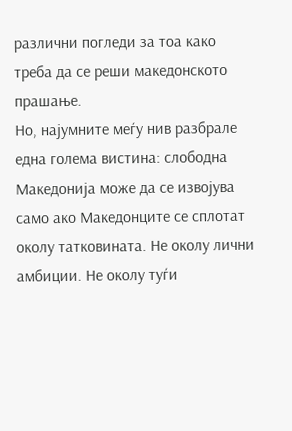различни погледи за тоа како треба да се реши македонското прашање.
Но, најумните меѓу нив разбрале една голема вистина: слободна Македонија може да се извојува само ако Македонците се сплотат околу татковината. Не околу лични амбиции. Не околу туѓи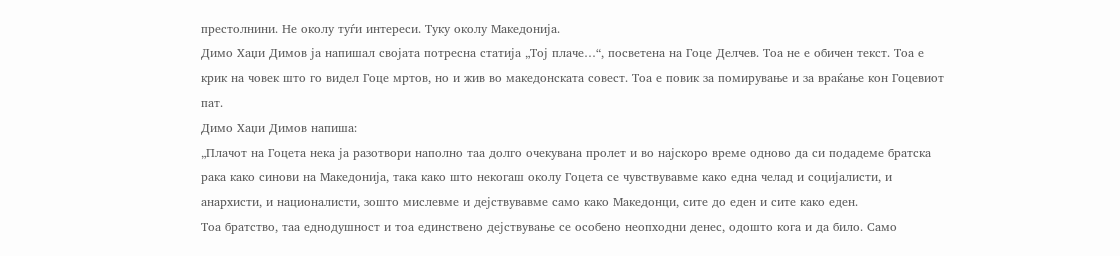престолнини. Не околу туѓи интереси. Туку околу Македонија.
Димо Хаџи Димов ја напишал својата потресна статија „Тој плаче…“, посветена на Гоце Делчев. Тоа не е обичен текст. Тоа е крик на човек што го видел Гоце мртов, но и жив во македонската совест. Тоа е повик за помирување и за враќање кон Гоцевиот пат.
Димо Хаџи Димов напиша:
„Плачот на Гоцета нека ја разотвори наполно таа долго очекувана пролет и во најскоро време одново да си подадеме братска рака како синови на Македонија, така како што некогаш околу Гоцета се чувствувавме како една челад и социјалисти, и анархисти, и националисти, зошто мислевме и дејствувавме само како Македонци, сите до еден и сите како еден.
Тоа братство, таа еднодушност и тоа единствено дејствување се особено неопходни денес, одошто кога и да било. Само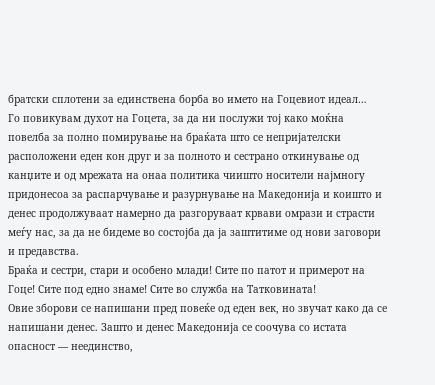братски сплотени за единствена борба во името на Гоцевиот идеал…
Го повикувам духот на Гоцета, за да ни послужи тој како моќна повелба за полно помирување на браќата што се непријателски расположени еден кон друг и за полното и сестрано откинување од канџите и од мрежата на онаа политика чиишто носители најмногу придонесоа за распарчување и разурнување на Македонија и коишто и денес продолжуваат намерно да разгоруваат крвави омрази и страсти меѓу нас, за да не бидеме во состојба да ја заштитиме од нови заговори и предавства.
Браќа и сестри, стари и особено млади! Сите по патот и примерот на Гоце! Сите под едно знаме! Сите во служба на Татковината!
Овие зборови се напишани пред повеќе од еден век, но звучат како да се напишани денес. Зашто и денес Македонија се соочува со истата опасност — неединство,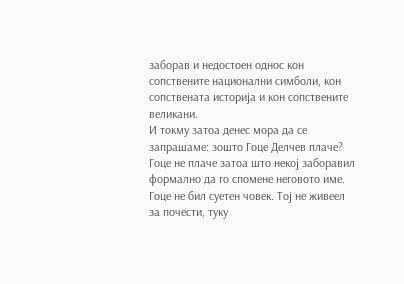заборав и недостоен однос кон сопствените национални симболи, кон сопствената историја и кон сопствените великани.
И токму затоа денес мора да се запрашаме: зошто Гоце Делчев плаче?
Гоце не плаче затоа што некој заборавил формално да го спомене неговото име. Гоце не бил суетен човек. Тој не живеел за почести, туку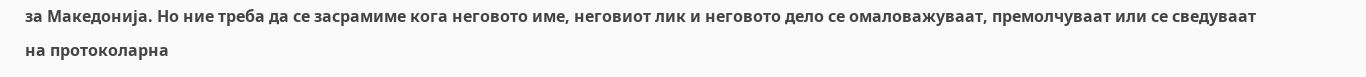за Македонија. Но ние треба да се засрамиме кога неговото име, неговиот лик и неговото дело се омаловажуваат, премолчуваат или се сведуваат на протоколарна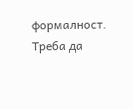формалност.
Треба да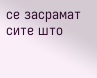се засрамат сите што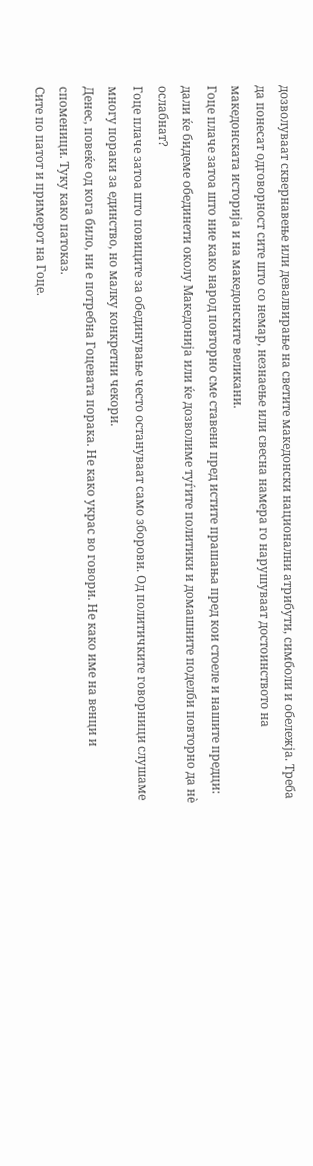дозволуваат сквернавење или девалвирање на светите македонски национални атрибути, симболи и обележја. Треба да понесат одговорност сите што со немар, незнаење или свесна намера го нарушуваат достоинството на македонската историја и на македонските великани.
Гоце плаче затоа што ние како народ повторно сме ставени пред истите прашања пред кои стоеле и нашите предци: дали ќе бидеме обединети околу Македонија или ќе дозволиме туѓите политики и домашните поделби повторно да нè ослабнат?
Гоце плаче затоа што повиците за обединување често остануваат само зборови. Од политичките говорници слушаме многу пораки за единство, но малку конкретни чекори.
Денес, повеќе од кога било, ни е потребна Гоцевата порака. Не како украс во говори. Не како име на венци и споменици. Туку како патоказ.
Сите по патот и примерот на Гоце.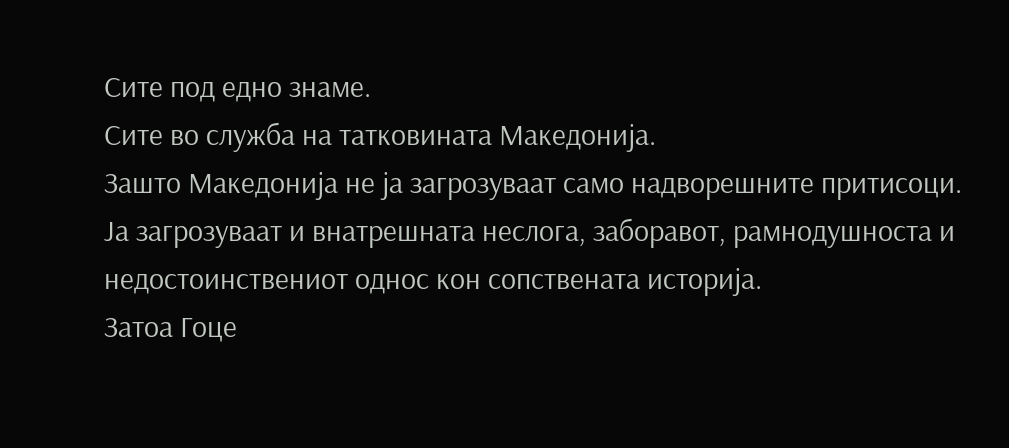Сите под едно знаме.
Сите во служба на татковината Македонија.
Зашто Македонија не ја загрозуваат само надворешните притисоци. Ја загрозуваат и внатрешната неслога, заборавот, рамнодушноста и недостоинствениот однос кон сопствената историја.
Затоа Гоце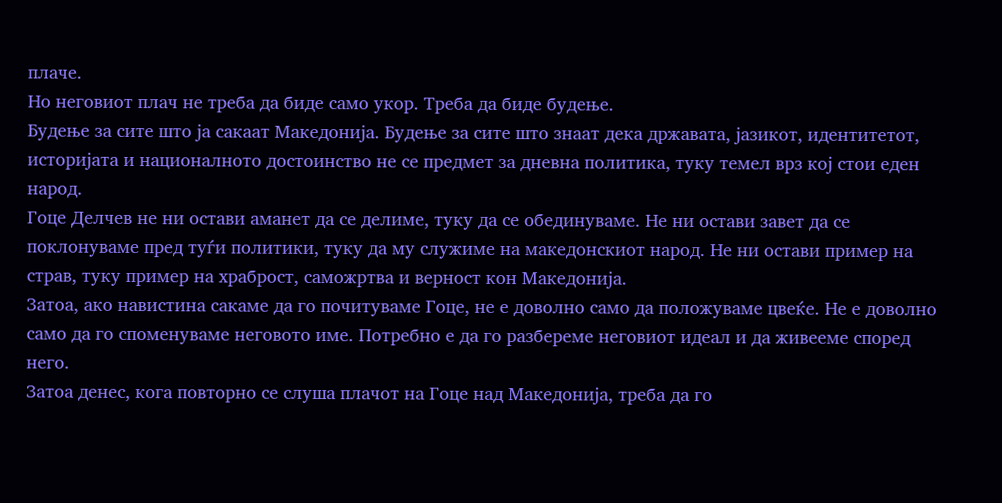плаче.
Но неговиот плач не треба да биде само укор. Треба да биде будење.
Будење за сите што ја сакаат Македонија. Будење за сите што знаат дека државата, јазикот, идентитетот, историјата и националното достоинство не се предмет за дневна политика, туку темел врз кој стои еден народ.
Гоце Делчев не ни остави аманет да се делиме, туку да се обединуваме. Не ни остави завет да се поклонуваме пред туѓи политики, туку да му служиме на македонскиот народ. Не ни остави пример на страв, туку пример на храброст, саможртва и верност кон Македонија.
Затоа, ако навистина сакаме да го почитуваме Гоце, не е доволно само да положуваме цвеќе. Не е доволно само да го споменуваме неговото име. Потребно е да го разбереме неговиот идеал и да живееме според него.
Затоа денес, кога повторно се слуша плачот на Гоце над Македонија, треба да го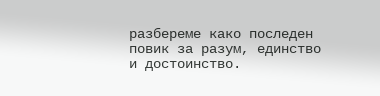разбереме како последен повик за разум, единство и достоинство.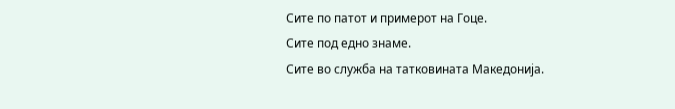Сите по патот и примерот на Гоце.
Сите под едно знаме.
Сите во служба на татковината Македонија.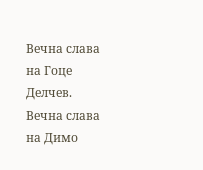Вечна слава на Гоце Делчев.
Вечна слава на Димо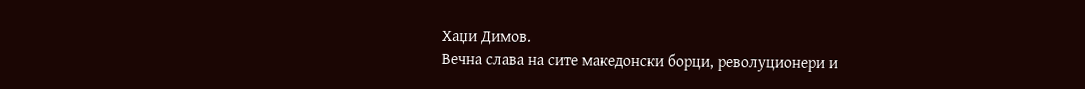Хаџи Димов.
Вечна слава на сите македонски борци, револуционери и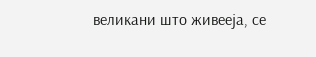великани што живееја, се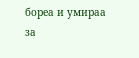бореа и умираа за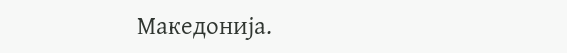Македонија.